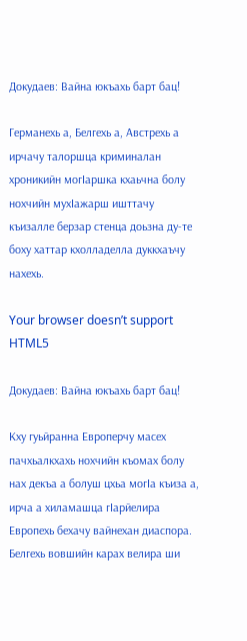Докудаев: Вайна юкъахь барт бац!

Германехь а, Белгехь а, Австрехь а ирчачу талоршца криминалан хроникийн могIаршка кхаьчна болу нохчийн мухIажарш ишттачу къизалле берзар стенца доьзна ду-те боху хаттар кхолладелла дуккхаъчу нахехь.

Your browser doesn’t support HTML5

Докудаев: Вайна юкъахь барт бац!

Кху гуьйранна Европерчу масех пачхьалкхахь нохчийн къомах болу нах декъа а болуш цхьа могIа къиза а, ирча а хиламашца гIарйелира Европехь бехачу вайнехан диаспора. Белгехь вовшийн карах велира ши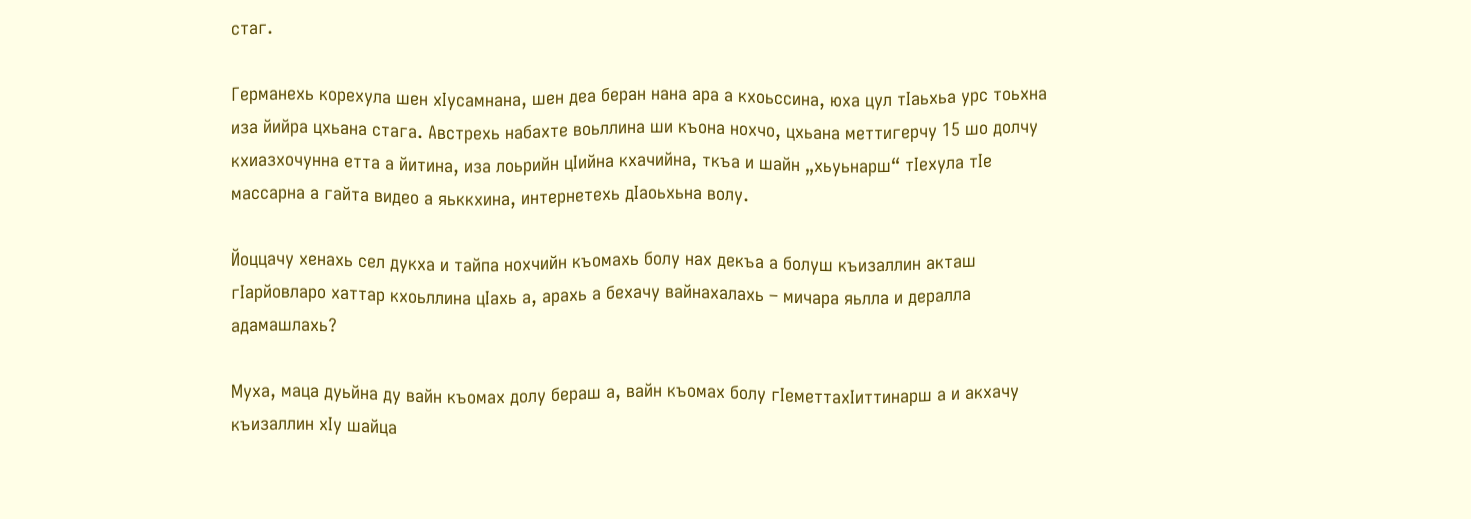стаг.

Германехь корехула шен хIусамнана, шен деа беран нана ара а кхоьссина, юха цул тIаьхьа урс тоьхна иза йийра цхьана стага. Австрехь набахте воьллина ши къона нохчо, цхьана меттигерчу 15 шо долчу кхиазхочунна етта а йитина, иза лоьрийн цIийна кхачийна, ткъа и шайн „хьуьнарш“ тIехула тIе массарна а гайта видео а яьккхина, интернетехь дIаоьхьна волу.

Йоццачу хенахь сел дукха и тайпа нохчийн къомахь болу нах декъа а болуш къизаллин акташ гIарйовларо хаттар кхоьллина цIахь а, арахь а бехачу вайнахалахь – мичара яьлла и дералла адамашлахь?

Муха, маца дуьйна ду вайн къомах долу бераш а, вайн къомах болу гIеметтахIиттинарш а и акхачу къизаллин хIу шайца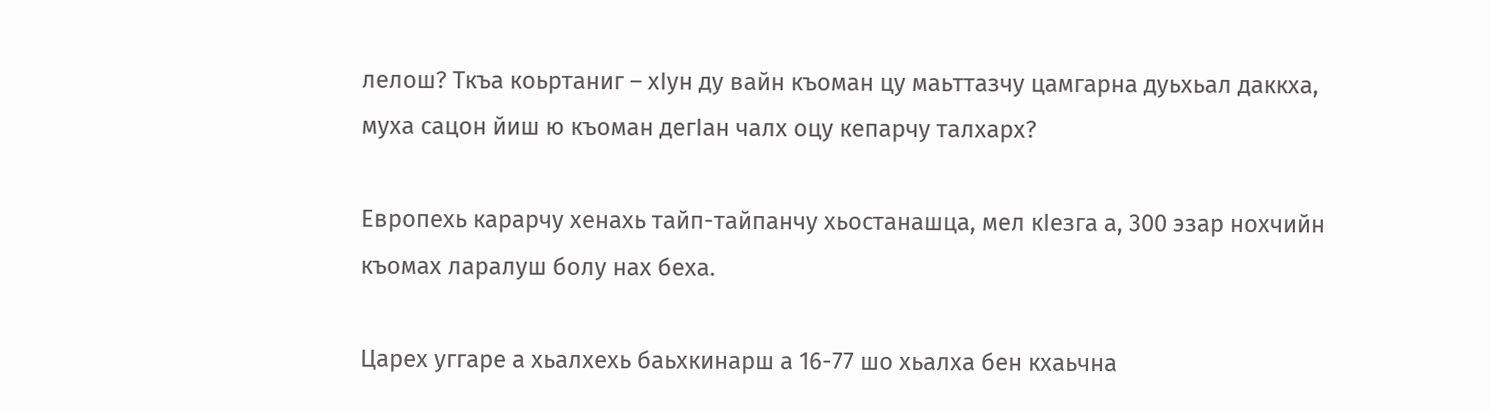лелош? Ткъа коьртаниг – хIун ду вайн къоман цу маьттазчу цамгарна дуьхьал даккха, муха сацон йиш ю къоман дегIан чалх оцу кепарчу талхарх?

Европехь карарчу хенахь тайп-тайпанчу хьостанашца, мел кIезга а, 300 эзар нохчийн къомах ларалуш болу нах беха.

Царех уггаре а хьалхехь баьхкинарш а 16-77 шо хьалха бен кхаьчна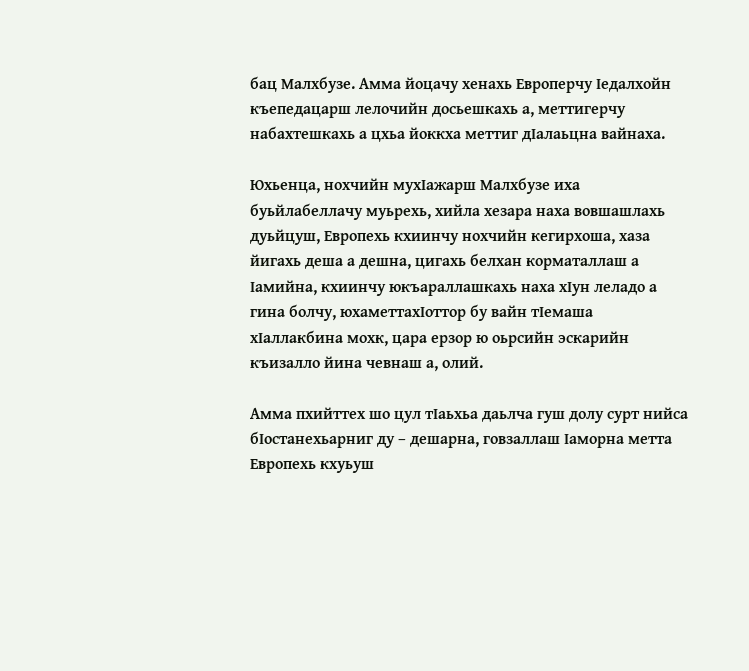бац Малхбузе. Амма йоцачу хенахь Европерчу Iедалхойн къепедацарш лелочийн досьешкахь а, меттигерчу набахтешкахь а цхьа йоккха меттиг дIалаьцна вайнаха.

Юхьенца, нохчийн мухIажарш Малхбузе иха буьйлабеллачу муьрехь, хийла хезара наха вовшашлахь дуьйцуш, Европехь кхиинчу нохчийн кегирхоша, хаза йигахь деша а дешна, цигахь белхан корматаллаш а Iамийна, кхиинчу юкъараллашкахь наха хIун леладо а гина болчу, юхаметтахIоттор бу вайн тIемаша хIаллакбина мохк, цара ерзор ю оьрсийн эскарийн къизалло йина чевнаш а, олий.

Амма пхийттех шо цул тIаьхьа даьлча гуш долу сурт нийса бIостанехьарниг ду – дешарна, говзаллаш Iаморна метта Европехь кхуьуш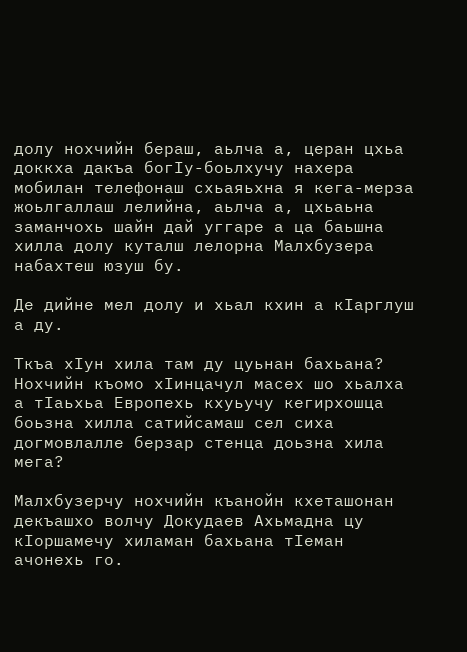долу нохчийн бераш, аьлча а, церан цхьа доккха дакъа богIу-боьлхучу нахера мобилан телефонаш схьаяьхна я кега-мерза жоьлгаллаш лелийна, аьлча а, цхьаьна заманчохь шайн дай уггаре а ца баьшна хилла долу куталш лелорна Малхбузера набахтеш юзуш бу.

Де дийне мел долу и хьал кхин а кIарглуш а ду.

Ткъа хIун хила там ду цуьнан бахьана? Нохчийн къомо хIинцачул масех шо хьалха а тIаьхьа Европехь кхуьучу кегирхошца боьзна хилла сатийсамаш сел сиха догмовлалле берзар стенца доьзна хила мега?

Малхбузерчу нохчийн къанойн кхеташонан декъашхо волчу Докудаев Ахьмадна цу кIоршамечу хиламан бахьана тIеман ачонехь го.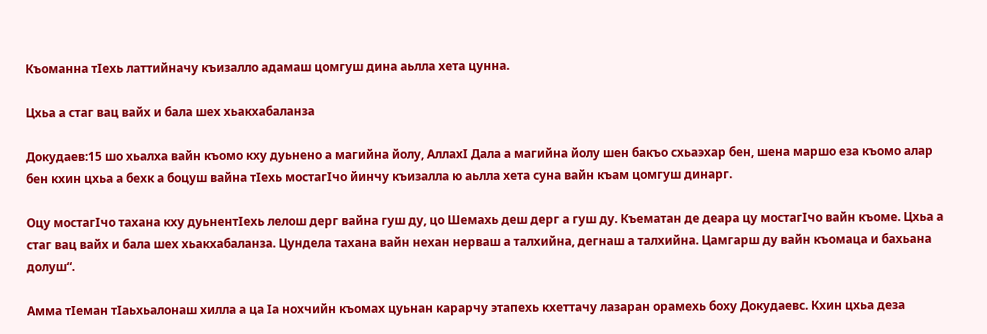Къоманна тIехь латтийначу къизалло адамаш цомгуш дина аьлла хета цунна.

Цхьа а стаг вац вайх и бала шех хьакхабаланза

Докудаев:15 шо хьалха вайн къомо кху дуьнено а магийна йолу, АллахI Дала а магийна йолу шен бакъо схьаэхар бен, шена маршо еза къомо алар бен кхин цхьа а бехк а боцуш вайна тIехь мостагIчо йинчу къизалла ю аьлла хета суна вайн къам цомгуш динарг.

Оцу мостагIчо тахана кху дуьнентIехь лелош дерг вайна гуш ду, цо Шемахь деш дерг а гуш ду. Къематан де деара цу мостагIчо вайн къоме. Цхьа а стаг вац вайх и бала шех хьакхабаланза. Цундела тахана вайн нехан нерваш а талхийна, дегнаш а талхийна. Цамгарш ду вайн къомаца и бахьана долуш“.

Амма тIеман тIаьхьалонаш хилла а ца Iа нохчийн къомах цуьнан карарчу этапехь кхеттачу лазаран орамехь боху Докудаевс. Кхин цхьа деза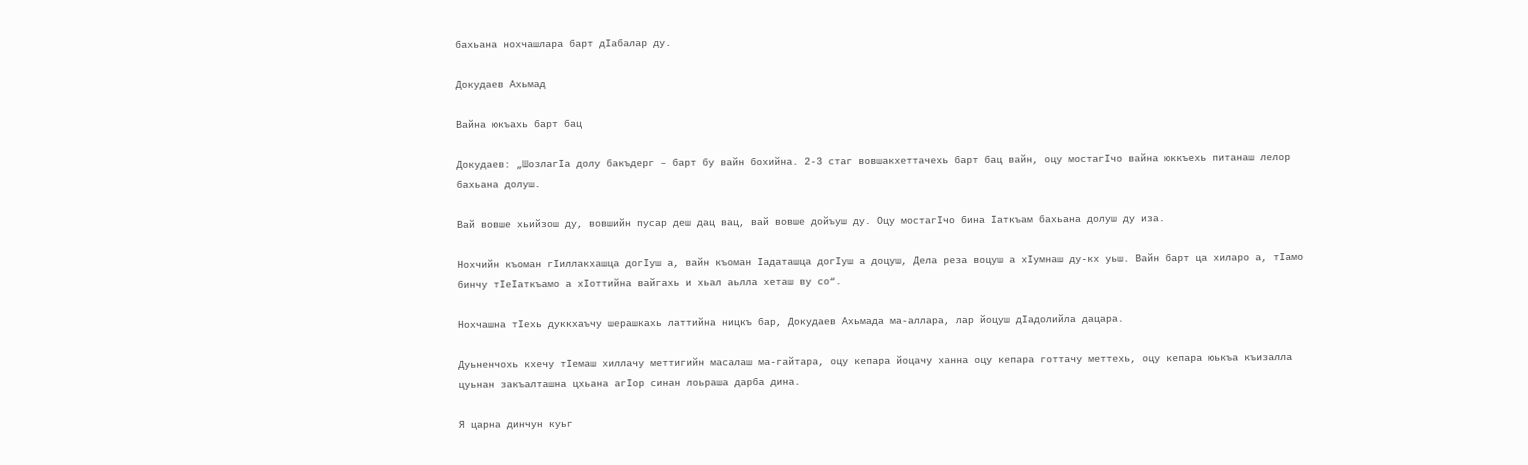бахьана нохчашлара барт дIабалар ду.

Докудаев Ахьмад

Вайна юкъахь барт бац

Докудаев: „ШозлагIа долу бакъдерг – барт бу вайн бохийна. 2-3 стаг вовшакхеттачехь барт бац вайн, оцу мостагIчо вайна юккъехь питанаш лелор бахьана долуш.

Вай вовше хьийзош ду, вовшийн пусар деш дац вац, вай вовше дойъуш ду. Оцу мостагIчо бина Iаткъам бахьана долуш ду иза.

Нохчийн къоман гIиллакхашца догIуш а, вайн къоман Iадаташца догIуш а доцуш, Дела реза воцуш а хIумнаш ду-кх уьш. Вайн барт ца хиларо а, тIамо бинчу тIеIаткъамо а хIоттийна вайгахь и хьал аьлла хеташ ву со“.

Нохчашна тIехь дуккхаъчу шерашкахь латтийна ницкъ бар, Докудаев Ахьмада ма-аллара, лар йоцуш дIадолийла дацара.

Дуьненчохь кхечу тIемаш хиллачу меттигийн масалаш ма-гайтара, оцу кепара йоцачу ханна оцу кепара готтачу меттехь, оцу кепара юькъа къизалла цуьнан закъалташна цхьана агIор синан лоьраша дарба дина.

Я царна динчун куьг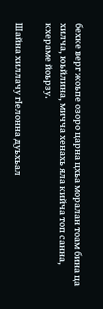бехке верг жоьпе озоро царна цхьа моралан тоам бина ца хилча, юьйлина, мичча хенахь яла кийча топ санна, кхераме йоьрзу.

Шайна хиллачу гIелонна дуьхьал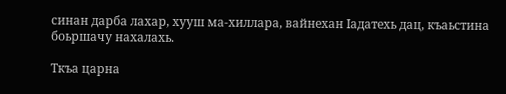синан дарба лахар, хууш ма-хиллара, вайнехан Iадатехь дац, къаьстина боьршачу нахалахь.

Ткъа царна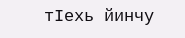тIехь йинчу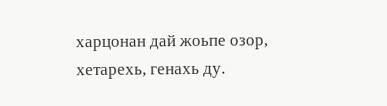харцонан дай жоьпе озор, хетарехь, генахь ду.